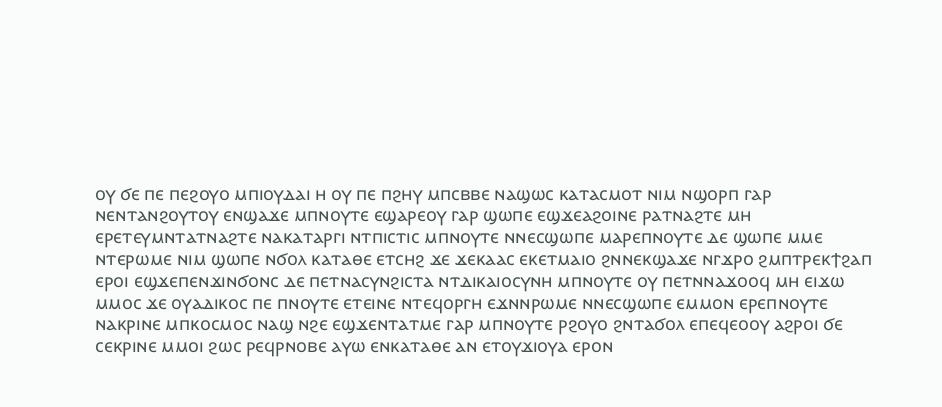ⲟⲩ ϭⲉ ⲡⲉ ⲡⲉϩⲟⲩⲟ ⲙⲡⲓⲟⲩⲇⲁⲓ ⲏ ⲟⲩ ⲡⲉ ⲡϩⲏⲩ ⲙⲡⲥⲃⲃⲉ ⲛⲁϣⲱⲥ ⲕⲁⲧⲁⲥⲙⲟⲧ ⲛⲓⲙ ⲛϣⲟⲣⲡ ⲅⲁⲣ ⲛⲉⲛⲧⲁⲛϩⲟⲩⲧⲟⲩ ⲉⲛϣⲁϫⲉ ⲙⲡⲛⲟⲩⲧⲉ ⲉϣⲁⲣⲉⲟⲩ ⲅⲁⲣ ϣⲱⲡⲉ ⲉϣϫⲉⲁϩⲟⲓⲛⲉ ⲣⲁⲧⲛⲁϩⲧⲉ ⲙⲏ ⲉⲣⲉⲧⲉⲩⲙⲛⲧⲁⲧⲛⲁϩⲧⲉ ⲛⲁⲕⲁⲧⲁⲣⲅⲓ ⲛⲧⲡⲓⲥⲧⲓⲥ ⲙⲡⲛⲟⲩⲧⲉ ⲛⲛⲉⲥϣⲱⲡⲉ ⲙⲁⲣⲉⲡⲛⲟⲩⲧⲉ ⲇⲉ ϣⲱⲡⲉ ⲙⲙⲉ ⲛⲧⲉⲣⲱⲙⲉ ⲛⲓⲙ ϣⲱⲡⲉ ⲛϭⲟⲗ ⲕⲁⲧⲁⲑⲉ ⲉⲧⲥⲏϩ ϫⲉ ϫⲉⲕⲁⲁⲥ ⲉⲕⲉⲧⲙⲁⲓⲟ ϩⲛⲛⲉⲕϣⲁϫⲉ ⲛⲅϫⲣⲟ ϩⲙⲡⲧⲣⲉⲕϯϩⲁⲡ ⲉⲣⲟⲓ ⲉϣϫⲉⲡⲉⲛϫⲓⲛϭⲟⲛⲥ ⲇⲉ ⲡⲉⲧⲛⲁⲥⲩⲛϩⲓⲥⲧⲁ ⲛⲧⲇⲓⲕⲁⲓⲟⲥⲩⲛⲏ ⲙⲡⲛⲟⲩⲧⲉ ⲟⲩ ⲡⲉⲧⲛⲛⲁϫⲟⲟϥ ⲙⲏ ⲉⲓϫⲱ ⲙⲙⲟⲥ ϫⲉ ⲟⲩⲁⲇⲓⲕⲟⲥ ⲡⲉ ⲡⲛⲟⲩⲧⲉ ⲉⲧⲉⲓⲛⲉ ⲛⲧⲉϥⲟⲣⲅⲏ ⲉϫⲛⲛⲣⲱⲙⲉ ⲛⲛⲉⲥϣⲱⲡⲉ ⲉⲙⲙⲟⲛ ⲉⲣⲉⲡⲛⲟⲩⲧⲉ ⲛⲁⲕⲣⲓⲛⲉ ⲙⲡⲕⲟⲥⲙⲟⲥ ⲛⲁϣ ⲛϩⲉ ⲉϣϫⲉⲛⲧⲁⲧⲙⲉ ⲅⲁⲣ ⲙⲡⲛⲟⲩⲧⲉ ⲣϩⲟⲩⲟ ϩⲛⲧⲁϭⲟⲗ ⲉⲡⲉϥⲉⲟⲟⲩ ⲁϩⲣⲟⲓ ϭⲉ ⲥⲉⲕⲣⲓⲛⲉ ⲙⲙⲟⲓ ϩⲱⲥ ⲣⲉϥⲣⲛⲟⲃⲉ ⲁⲩⲱ ⲉⲛⲕⲁⲧⲁⲑⲉ ⲁⲛ ⲉⲧⲟⲩϫⲓⲟⲩⲁ ⲉⲣⲟⲛ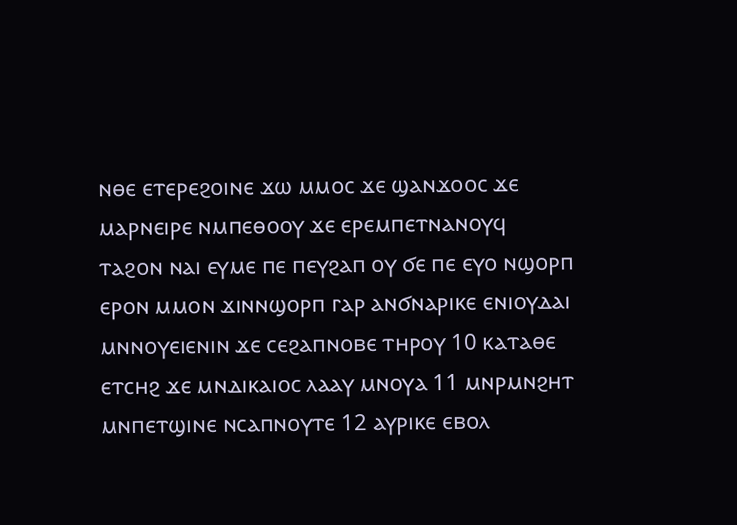ⲛⲑⲉ ⲉⲧⲉⲣⲉϩⲟⲓⲛⲉ ϫⲱ ⲙⲙⲟⲥ ϫⲉ ϣⲁⲛϫⲟⲟⲥ ϫⲉ ⲙⲁⲣⲛⲉⲓⲣⲉ ⲛⲙⲡⲉⲑⲟⲟⲩ ϫⲉ ⲉⲣⲉⲙⲡⲉⲧⲛⲁⲛⲟⲩϥ ⲧⲁϩⲟⲛ ⲛⲁⲓ ⲉⲩⲙⲉ ⲡⲉ ⲡⲉⲩϩⲁⲡ ⲟⲩ ϭⲉ ⲡⲉ ⲉⲩⲟ ⲛϣⲟⲣⲡ ⲉⲣⲟⲛ ⲙⲙⲟⲛ ϫⲓⲛⲛϣⲟⲣⲡ ⲅⲁⲣ ⲁⲛϭⲛⲁⲣⲓⲕⲉ ⲉⲛⲓⲟⲩⲇⲁⲓ ⲙⲛⲛⲟⲩⲉⲓⲉⲛⲓⲛ ϫⲉ ⲥⲉϩⲁⲡⲛⲟⲃⲉ ⲧⲏⲣⲟⲩ 10 ⲕⲁⲧⲁⲑⲉ ⲉⲧⲥⲏϩ ϫⲉ ⲙⲛⲇⲓⲕⲁⲓⲟⲥ ⲗⲁⲁⲩ ⲙⲛⲟⲩⲁ 11 ⲙⲛⲣⲙⲛϩⲏⲧ ⲙⲛⲡⲉⲧϣⲓⲛⲉ ⲛⲥⲁⲡⲛⲟⲩⲧⲉ 12 ⲁⲩⲣⲓⲕⲉ ⲉⲃⲟⲗ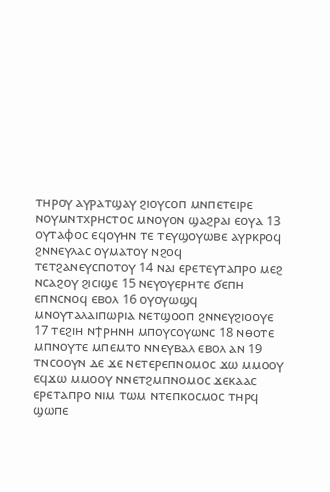ⲧⲏⲣⲟⲩ ⲁⲩⲣⲁⲧϣⲁⲩ ϩⲓⲟⲩⲥⲟⲡ ⲙⲛⲡⲉⲧⲉⲓⲣⲉ ⲛⲟⲩⲙⲛⲧⲭⲣⲏⲥⲧⲟⲥ ⲙⲛⲟⲩⲟⲛ ϣⲁϩⲣⲁⲓ ⲉⲟⲩⲁ 13 ⲟⲩⲧⲁⲫⲟⲥ ⲉϥⲟⲩⲏⲛ ⲧⲉ ⲧⲉⲩϣⲟⲩⲱⲃⲉ ⲁⲩⲣⲕⲣⲟϥ ϩⲛⲛⲉⲩⲗⲁⲥ ⲟⲩⲙⲁⲧⲟⲩ ⲛϩⲟϥ ⲧⲉⲧϩⲁⲛⲉⲩⲥⲡⲟⲧⲟⲩ 14 ⲛⲁⲓ ⲉⲣⲉⲧⲉⲩⲧⲁⲡⲣⲟ ⲙⲉϩ ⲛⲥⲁϩⲟⲩ ϩⲓⲥⲓϣⲉ 15 ⲛⲉⲩⲟⲩⲉⲣⲏⲧⲉ ϭⲉⲡⲏ ⲉⲡⲛⲥⲛⲟϥ ⲉⲃⲟⲗ 16 ⲟⲩⲟⲩⲱϣϥ ⲙⲛⲟⲩⲧⲁⲗⲁⲓⲡⲱⲣⲓⲁ ⲛⲉⲧϣⲟⲟⲡ ϩⲛⲛⲉⲩϩⲓⲟⲟⲩⲉ 17 ⲧⲉϩⲓⲏ ⲛϯⲣⲏⲛⲏ ⲙⲡⲟⲩⲥⲟⲩⲱⲛⲥ 18 ⲛⲑⲟⲧⲉ ⲙⲡⲛⲟⲩⲧⲉ ⲙⲡⲉⲙⲧⲟ ⲛⲛⲉⲩⲃⲁⲗ ⲉⲃⲟⲗ ⲁⲛ 19 ⲧⲛⲥⲟⲟⲩⲛ ⲇⲉ ϫⲉ ⲛⲉⲧⲉⲣⲉⲡⲛⲟⲙⲟⲥ ϫⲱ ⲙⲙⲟⲟⲩ ⲉϥϫⲱ ⲙⲙⲟⲟⲩ ⲛⲛⲉⲧϩⲙⲡⲛⲟⲙⲟⲥ ϫⲉⲕⲁⲁⲥ ⲉⲣⲉⲧⲁⲡⲣⲟ ⲛⲓⲙ ⲧⲱⲙ ⲛⲧⲉⲡⲕⲟⲥⲙⲟⲥ ⲧⲏⲣϥ ϣⲱⲡⲉ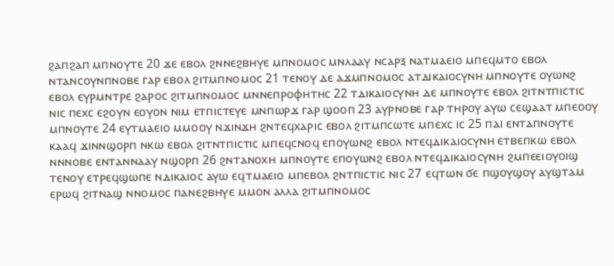ϩⲁⲡϩⲁⲡ ⲙⲡⲛⲟⲩⲧⲉ 20 ϫⲉ ⲉⲃⲟⲗ ϩⲛⲛⲉϩⲃⲏⲩⲉ ⲙⲡⲛⲟⲙⲟⲥ ⲙⲛⲗⲁⲁⲩ ⲛⲥⲁⲣⲝ ⲛⲁⲧⲙⲁⲉⲓⲟ ⲙⲡⲉϥⲙⲧⲟ ⲉⲃⲟⲗ ⲛⲧⲁⲛⲥⲟⲩⲛⲡⲛⲟⲃⲉ ⲅⲁⲣ ⲉⲃⲟⲗ ϩⲓⲧⲙⲡⲛⲟⲙⲟⲥ 21 ⲧⲉⲛⲟⲩ ⲇⲉ ⲁϫⲙⲡⲛⲟⲙⲟⲥ ⲁⲧⲇⲓⲕⲁⲓⲟⲥⲩⲛⲏ ⲙⲡⲛⲟⲩⲧⲉ ⲟⲩⲱⲛϩ ⲉⲃⲟⲗ ⲉⲩⲣⲙⲛⲧⲣⲉ ϩⲁⲣⲟⲥ ϩⲓⲧⲙⲡⲛⲟⲙⲟⲥ ⲙⲛⲛⲉⲡⲣⲟⲫⲏⲧⲏⲥ 22 ⲧⲇⲓⲕⲁⲓⲟⲥⲩⲛⲏ ⲇⲉ ⲙⲡⲛⲟⲩⲧⲉ ⲉⲃⲟⲗ ϩⲓⲧⲛⲧⲡⲓⲥⲧⲓⲥ ⲛⲓⲥ ⲡⲉⲭⲥ ⲉϩⲟⲩⲛ ⲉⲟⲩⲟⲛ ⲛⲓⲙ ⲉⲧⲡⲓⲥⲧⲉⲩⲉ ⲙⲛⲡⲱⲣϫ ⲅⲁⲣ ϣⲟⲟⲡ 23 ⲁⲩⲣⲛⲟⲃⲉ ⲅⲁⲣ ⲧⲏⲣⲟⲩ ⲁⲩⲱ ⲥⲉϣⲁⲁⲧ ⲙⲡⲉⲟⲟⲩ ⲙⲡⲛⲟⲩⲧⲉ 24 ⲉⲩⲧⲙⲁⲉⲓⲟ ⲙⲙⲟⲟⲩ ⲛϫⲓⲛϫⲏ ϩⲛⲧⲉϥⲭⲁⲣⲓⲥ ⲉⲃⲟⲗ ϩⲓⲧⲙⲡⲥⲱⲧⲉ ⲙⲡⲉⲭⲥ ⲓⲥ 25 ⲡⲁⲓ ⲉⲛⲧⲁⲡⲛⲟⲩⲧⲉ ⲕⲁⲁϥ ϫⲓⲛⲛϣⲟⲣⲡ ⲛⲕⲱ ⲉⲃⲟⲗ ϩⲓⲧⲛⲧⲡⲓⲥⲧⲓⲥ ⲙⲡⲉϥⲥⲛⲟϥ ⲉⲡⲟⲩⲱⲛϩ ⲉⲃⲟⲗ ⲛⲧⲉϥⲇⲓⲕⲁⲓⲟⲥⲩⲛⲏ ⲉⲧⲃⲉⲡⲕⲱ ⲉⲃⲟⲗ ⲛⲛⲛⲟⲃⲉ ⲉⲛⲧⲁⲛⲛⲁⲁⲩ ⲛϣⲟⲣⲡ 26 ϩⲛⲧⲁⲛⲟⲭⲏ ⲙⲡⲛⲟⲩⲧⲉ ⲉⲡⲟⲩⲱⲛϩ ⲉⲃⲟⲗ ⲛⲧⲉϥⲇⲓⲕⲁⲓⲟⲥⲩⲛⲏ ϩⲙⲡⲉⲉⲓⲟⲩⲟⲓϣ ⲧⲉⲛⲟⲩ ⲉⲧⲣⲉϥϣⲱⲡⲉ ⲛⲇⲓⲕⲁⲓⲟⲥ ⲁⲩⲱ ⲉϥⲧⲙⲁⲉⲓⲟ ⲙⲡⲉⲃⲟⲗ ϩⲛⲧⲡⲓⲥⲧⲓⲥ ⲛⲓⲥ 27 ⲉϥⲧⲱⲛ ϭⲉ ⲡϣⲟⲩϣⲟⲩ ⲁⲩϣⲧⲁⲙ ⲉⲣⲱϥ ϩⲓⲧⲛⲁϣ ⲛⲛⲟⲙⲟⲥ ⲡⲁⲛⲉϩⲃⲏⲩⲉ ⲙⲙⲟⲛ ⲁⲗⲗⲁ ϩⲓⲧⲙⲡⲛⲟⲙⲟⲥ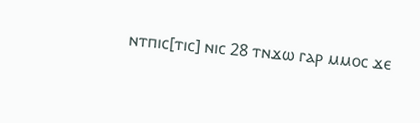ⲛⲧⲡⲓⲥ[ⲧⲓⲥ] ⲛⲓⲥ 28 ⲧⲛϫⲱ ⲅⲁⲣ ⲙⲙⲟⲥ ϫⲉ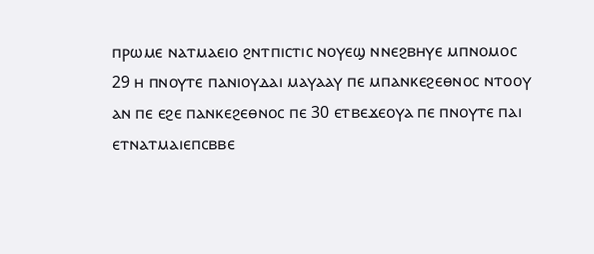ⲡⲣⲱⲙⲉ ⲛⲁⲧⲙⲁⲉⲓⲟ ϩⲛⲧⲡⲓⲥⲧⲓⲥ ⲛⲟⲩⲉϣ ⲛⲛⲉϩⲃⲏⲩⲉ ⲙⲡⲛⲟⲙⲟⲥ 29 ⲏ ⲡⲛⲟⲩⲧⲉ ⲡⲁⲛⲓⲟⲩⲇⲁⲓ ⲙⲁⲩⲁⲁⲩ ⲡⲉ ⲙⲡⲁⲛⲕⲉϩⲉⲑⲛⲟⲥ ⲛⲧⲟⲟⲩ ⲁⲛ ⲡⲉ ⲉϩⲉ ⲡⲁⲛⲕⲉϩⲉⲑⲛⲟⲥ ⲡⲉ 30 ⲉⲧⲃⲉϫⲉⲟⲩⲁ ⲡⲉ ⲡⲛⲟⲩⲧⲉ ⲡⲁⲓ ⲉⲧⲛⲁⲧⲙⲁⲓⲉⲡⲥⲃⲃⲉ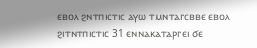ⲉⲃⲟⲗ ϩⲛⲧⲡⲓⲥⲧⲓⲥ ⲁⲩⲱ ⲧⲙⲛⲧⲁⲅⲥⲃⲃⲉ ⲉⲃⲟⲗ ϩⲓⲧⲛⲧⲡⲓⲥⲧⲓⲥ 31 ⲉⲛⲛⲁⲕⲁⲧⲁⲣⲅⲉⲓ ϭⲉ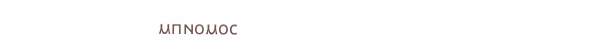ⲙⲡⲛⲟⲙⲟⲥ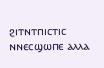ϩⲓⲧⲛⲧⲡⲓⲥⲧⲓⲥ ⲛⲛⲉⲥϣⲱⲡⲉ ⲁⲗⲗⲁ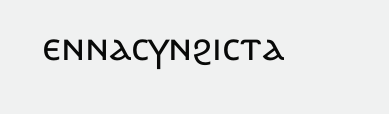ⲉⲛⲛⲁⲥⲩⲛϩⲓⲥⲧⲁ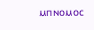ⲙⲡⲛⲟⲙⲟⲥ